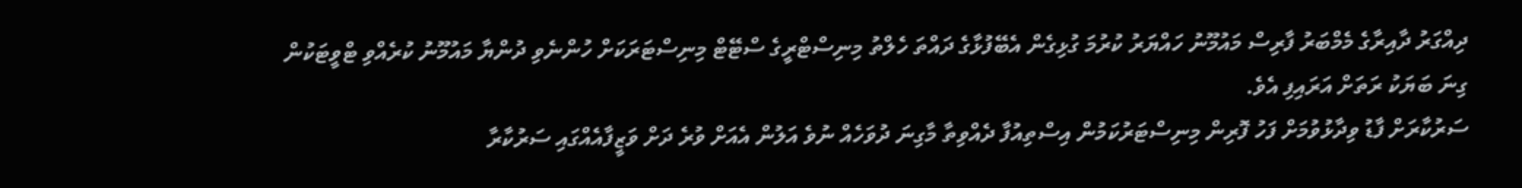ދިއްގަރު ދާއިރާގެ މެމްބަރު ފާރިސް މައުމޫނު ހައްޔަރު ކުރުމަ ގުޅިގެން އެބޭފުޅާގެ ދައްތަ ހެލްތު މިނިސްޓްރީގެ ސްޓޭޓް މިނިސްޓަރަކަށް ހުންނެވި ދުންޔާ މައުމޫނު ކުރެއްވި ޓްވީޓަކުން ގިނަ ބަޔަކު ރަތަށް އަރައިފި އެވެ.
ސަރުކާރަށް ފާޑު ވިދާޅުވުމަށް ފަހު ފޮރިން މިނިސްޓަރުކަމުން އިސްތިއުފާ ދެއްވިތާ މާގިނަ ދުވަހެއް ނުވެ އަލުން އެއަށް ވުރެ ދަށް ވަޒީފާއެއްގައި ސަރުކާރާ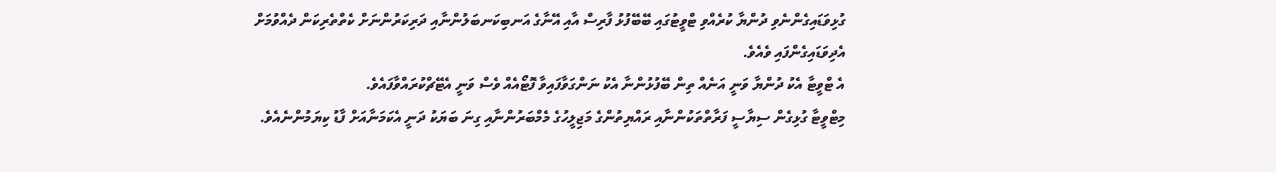ގުޅިވަޑައިގެންނެވި ދުންޔާ ކުރެއްވި ޓްވީޓުގައި ބޭބޭފުޅު ފާރިސް އާއި އޭނާގެ އަނބިކަނބަލުންނާއި ދަރިކަރުންނަށް ކެތްތެރިކަން ދެއްވުމަށް އެދިވަޑައިގެންފައި ވެއެވެ.
އެ ޓްވީޓާ އެކު ދުންޔާ ވަނީ އަނެއް ތިން ބޭފުޅުންނާ އެކު ނަންގަވާފައިވާ ފޮޓޯއެއް ވެސް ވަނީ އެޓޭޗްކުރައްވާފައެވެ.
މިޓްވީޓާ ގުޅިގެން ސިޔާސީ ފަރާތްތަކުންނާއި ރައްޔިތުންގެ މަޖިލީހުގެ މެމްބަރުންނާއި ގިނަ ބަޔަކު ދަނީ އެކަމަނާއަށް ފާޑު ކިޔަމުންނެއެވެ.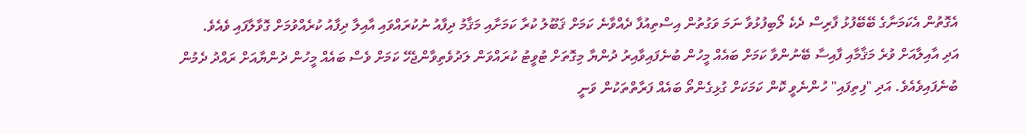އެގޮތުން އެކަމަނާގެ ބޭބޭފުޅު ފާރިސް ދެކެ ލޯބިފުޅުވާ ނަމަ ވަގުތުން އިސްތިއުފާ ދެއްވާނެ ކަމަށް ޤަބޫލު ކުރާ ކަމަށާއި މަޤާމު ދިފާއު ނުކުރައްވައި އާއިލާ ދިފާއު ކުރެއްވުމަށް ގޮވާލާފައި ވެއެވެ.
އަދި އާއިލާއަށް ވުރެ މަޤާމާއި ފާއިސާ ބޭނުންވާ ކަމަށް ބައެއް މީހުން ބުނެފައިވާއިރު ދުންޔާ މިގޮތަށް ޓުވީޓު ކުރައްވަން ލަދުވެތިވާންޖެހޭ ކަމަށް ވެސް ބައެއް މީހުން ދުންޔާއަށް ރައްދު ދެމުން ބުނެފައިވެއެވެ. އަދި "ފިތިފައި" ހުންނެވީ ކޮން ކަމަކަށް ގުޅިގެންތޯ ބައެއް ފަރާތްތަކުން ވަނީ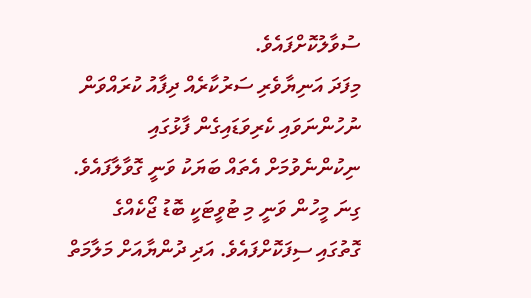ސުވާލުކޮށްފައެވެ.
މިފަދަ އަނިޔާވެރި ސަރުކާރެއް ދިފާއު ކުރައްވަން ނުހުންނަވައި ކެރިވަޑައިގެން ފާޅުގައި ނިކުންނެވުމަށް އެތައް ބަޔަކު ވަނީ ގޮވާލާފައެވެ. ގިނަ މީހުން ވަނީ މި ޓުވީޓަކީ ބޮޑު ޖޯކެއްގެ ގޮތުގައި ސިފަކޮށްފައެވެ. އަދި ދުންޔާއަށް މަލާމަތް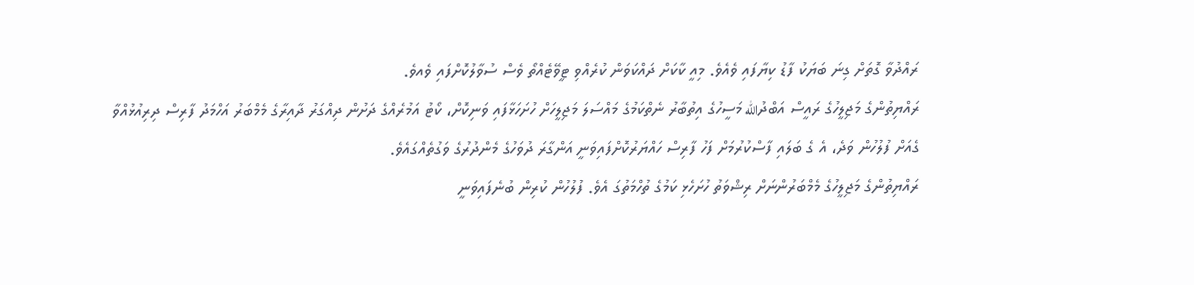ރައްދުވާ ގޮތަށް ގިނަ ބަޔަކު ފާޑު ކިޔާފައި ވެއެވެ. މިއީ ކާކަށް ދައްކަވަން ކުރެއްވި ޓީވޭޓެއްތޯ ވެސް ސުވާލުކޮށްފައި ވެއވެ.
ރައްޔިތުންގެ މަޖިލީހުގެ ރައީސް އަބްދުالله މަސީހުގެ އިތުބާރު ނެތްކަމުގެ މައްސަލަ މަޖިލީހަށް ހުށަހަޅާފައި ވަނިކޮށް، ކޯޓު އަމުރެއްގެ ދަށުން ދިއްގަރު ދާއިރާގެ މެމްބަރު އަހްމަދު ފާރިސް ދިރިއުޅުއްވާ ގެއަށް ފުލުހުން ވަދެ، އެ ގެ ބަލައި ފާސްކުރުމަށް ފަހު ފާރިސް ހައްޔަރުކޮށްފައިވަނީ އަންގާރަ ދުވަހުގެ މެންދުރުގެ ވަގުތެއްގައެވެ.
ރައްޔިތުންގެ މަޖިލީހުގެ މެމްބަރުންނަށް ރިޝްވަތު ހުށަހެޅި ކަމުގެ ތުހްމަތުގަ އެވެ. ފުލުހުން ކުރިން ބުނެފައިވަނީ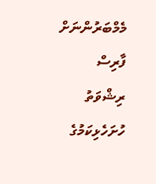މެމްބަރުންނަށް ފާރިސް ރިޝްވަތު ހުށަހެޅިކަމުގެ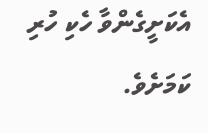އެކަށީގެންވާ ހެކި ހުރި ކަމަށެވެ.